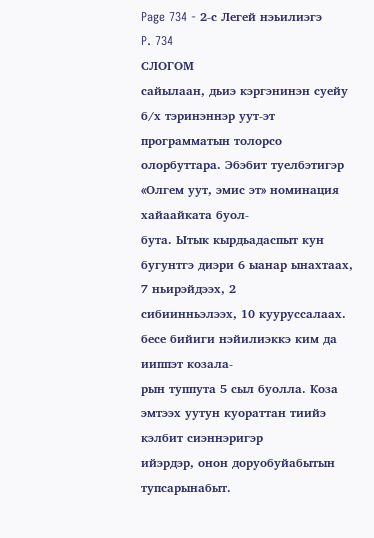Page 734 - 2-с Легей нэьилиэгэ
P. 734
СЛОГОМ
сайылаан, дьиэ кэргэнинэн суейу б/х тэринэннэр уут-эт программатын толорсо
олорбуттара. Эбэбит туелбэтигэр «Олгем уут, эмис эт» номинация хайаайката буол-
бута. Ытык кырдьадаспыт кун бугунтгэ диэри 6 ыанар ынахтаах, 7 ньирэйдээх, 2
сибиинньэлээх, 10 кууруссалаах. бесе бийиги нэйилиэккэ ким да ииппэт козала-
рын туппута 5 сыл буолла. Коза эмтээх уутун куораттан тиийэ кэлбит сиэннэригэр
ийэрдэр, онон доруобуйабытын тупсарынабыт.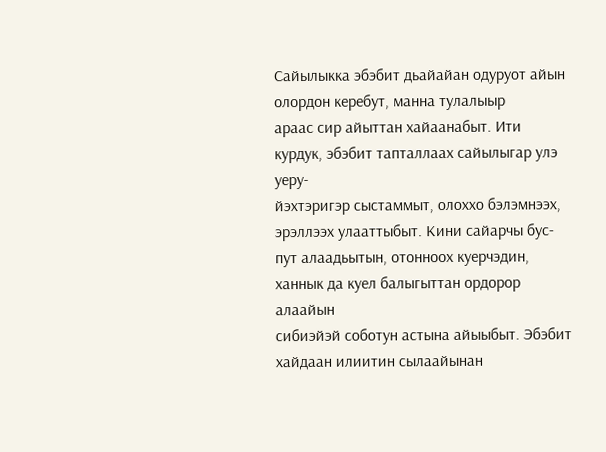Сайылыкка эбэбит дьайайан одуруот айын олордон керебут, манна тулалыыр
араас сир айыттан хайаанабыт. Ити курдук, эбэбит тапталлаах сайылыгар улэ уеру-
йэхтэригэр сыстаммыт, олоххо бэлэмнээх, эрэллээх улааттыбыт. Кини сайарчы бус-
пут алаадьытын, отонноох куерчэдин, ханнык да куел балыгыттан ордорор алаайын
сибиэйэй соботун астына айыыбыт. Эбэбит хайдаан илиитин сылаайынан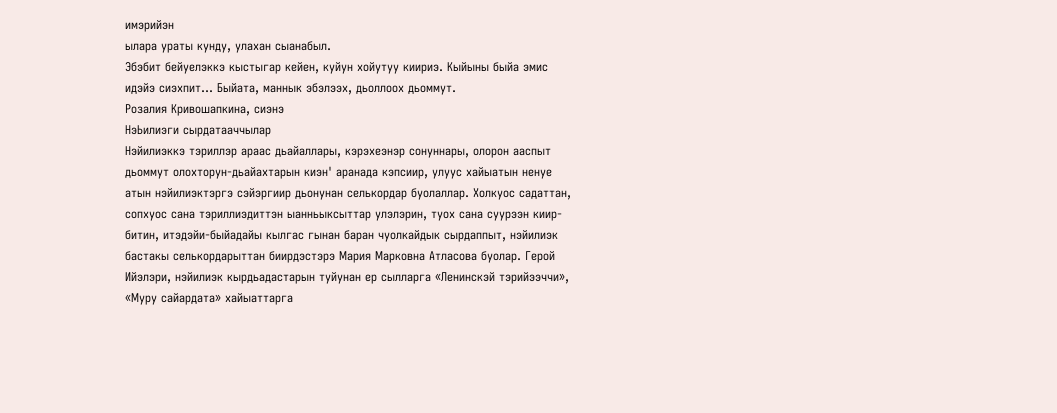имэрийэн
ылара ураты кунду, улахан сыанабыл.
Эбэбит бейуелэккэ кыстыгар кейен, куйун хойутуу киириэ. Кыйыны быйа эмис
идэйэ сиэхпит... Быйата, маннык эбэлээх, дьоллоох дьоммут.
Розалия Кривошапкина, сиэнэ
НэЬилиэги сырдатааччылар
Нэйилиэккэ тэриллэр араас дьайаллары, кэрэхеэнэр сонуннары, олорон ааспыт
дьоммут олохторун-дьайахтарын киэн' аранада кэпсиир, улуус хайыатын ненуе
атын нэйилиэктэргэ сэйэргиир дьонунан селькордар буолаллар. Холкуос садаттан,
сопхуос сана тэриллиэдиттэн ыанньыксыттар улэлэрин, туох сана суурээн киир-
битин, итэдэйи-быйадайы кылгас гынан баран чуолкайдык сырдаппыт, нэйилиэк
бастакы селькордарыттан биирдэстэрэ Мария Марковна Атласова буолар. Герой
Ийэлэри, нэйилиэк кырдьадастарын туйунан ер сылларга «Ленинскэй тэрийээччи»,
«Муру сайардата» хайыаттарга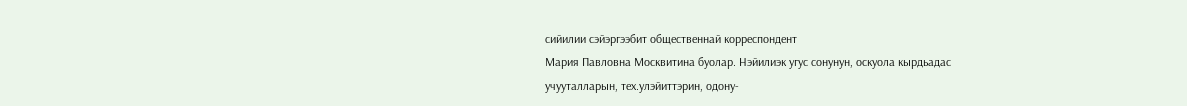сийилии сэйэргээбит общественнай корреспондент
Мария Павловна Москвитина буолар. Нэйилиэк угус сонунун, оскуола кырдьадас
учууталларын, тех.улэйиттэрин, одону-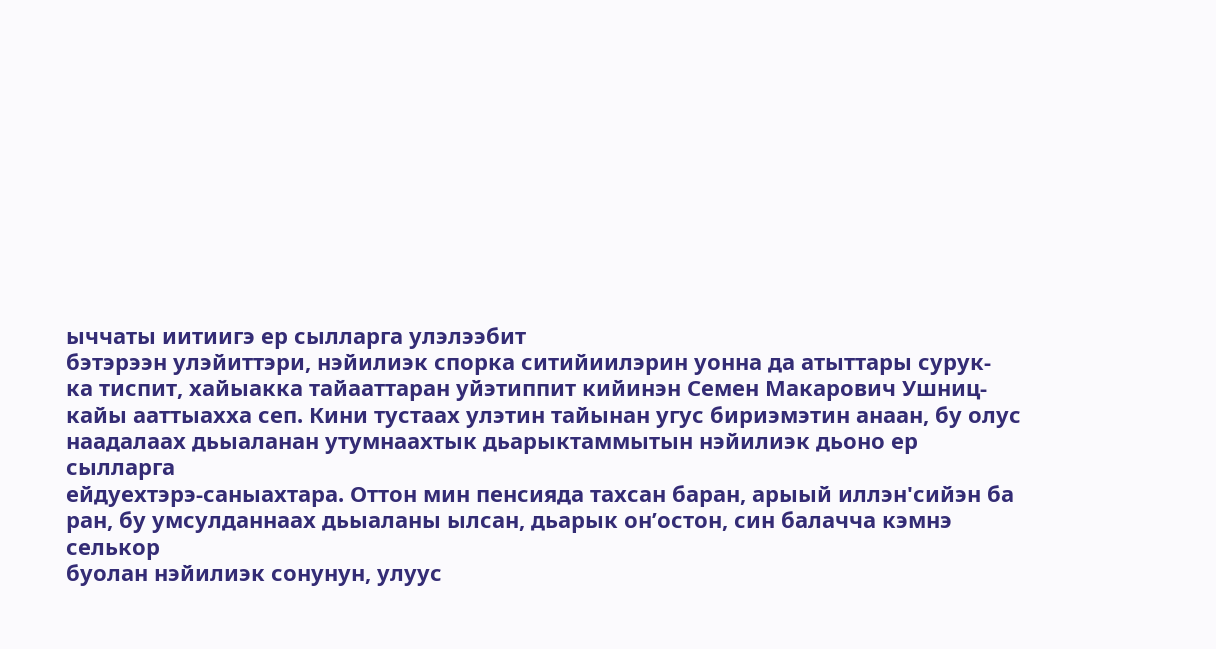ыччаты иитиигэ ер сылларга улэлээбит
бэтэрээн улэйиттэри, нэйилиэк спорка ситийиилэрин уонна да атыттары сурук-
ка тиспит, хайыакка тайааттаран уйэтиппит кийинэн Семен Макарович Ушниц-
кайы ааттыахха сеп. Кини тустаах улэтин тайынан угус бириэмэтин анаан, бу олус
наадалаах дьыаланан утумнаахтык дьарыктаммытын нэйилиэк дьоно ер сылларга
ейдуехтэрэ-саныахтара. Оттон мин пенсияда тахсан баран, арыый иллэн'сийэн ба
ран, бу умсулданнаах дьыаланы ылсан, дьарык он’остон, син балачча кэмнэ селькор
буолан нэйилиэк сонунун, улуус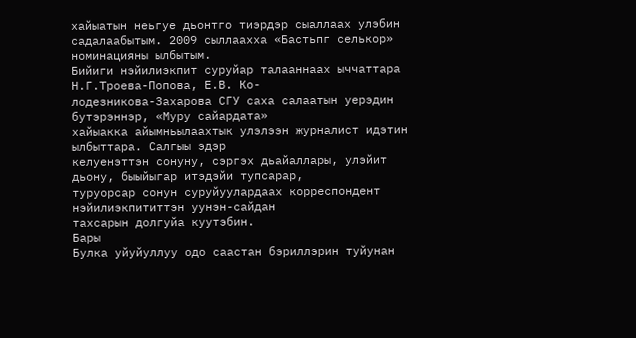хайыатын неьгуе дьонтго тиэрдэр сыаллаах улэбин
садалаабытым. 2009 сыллаахха «Бастьпг селькор» номинацияны ылбытым.
Бийиги нэйилиэкпит суруйар талааннаах ыччаттара Н.Г.Троева-Попова, Е.В. Ко-
лодезникова-Захарова СГУ саха салаатын уерэдин бутэрэннэр, «Муру сайардата»
хайыакка айымньылаахтык улэлээн журналист идэтин ылбыттара. Салгыы эдэр
келуенэттэн сонуну, сэргэх дьайаллары, улэйит дьону, быыйыгар итэдэйи тупсарар,
туруорсар сонун суруйуулардаах корреспондент нэйилиэкпититтэн уунэн-сайдан
тахсарын долгуйа куутэбин.
Бары
Булка уйуйуллуу одо саастан бэриллэрин туйунан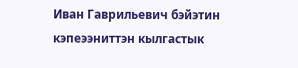Иван Гаврильевич бэйэтин
кэпеээниттэн кылгастык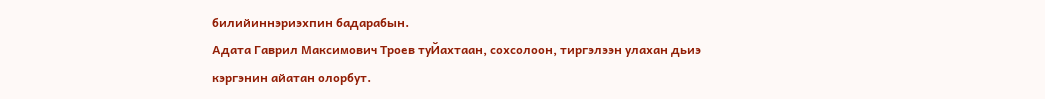билийиннэриэхпин бадарабын.
Адата Гаврил Максимович Троев туЙахтаан, сохсолоон, тиргэлээн улахан дьиэ
кэргэнин айатан олорбут.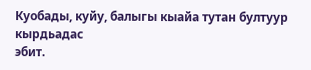Куобады, куйу, балыгы кыайа тутан бултуур кырдьадас
эбит.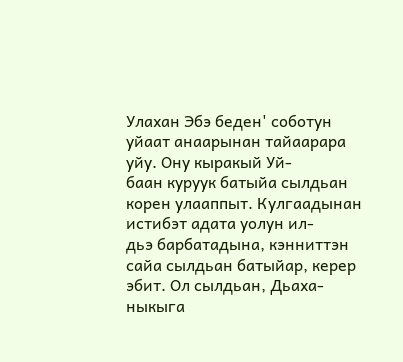Улахан Эбэ беден' соботун уйаат анаарынан тайаарара уйу. Ону кыракый Уй-
баан куруук батыйа сылдьан корен улааппыт. Кулгаадынан истибэт адата уолун ил-
дьэ барбатадына, кэнниттэн сайа сылдьан батыйар, керер эбит. Ол сылдьан, Дьаха-
ныкыга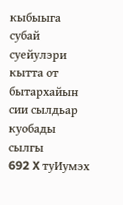кыбыыга субай суейулэри кытта от бытархайын сии сылдьар куобады сылгы
692 X туИумэх